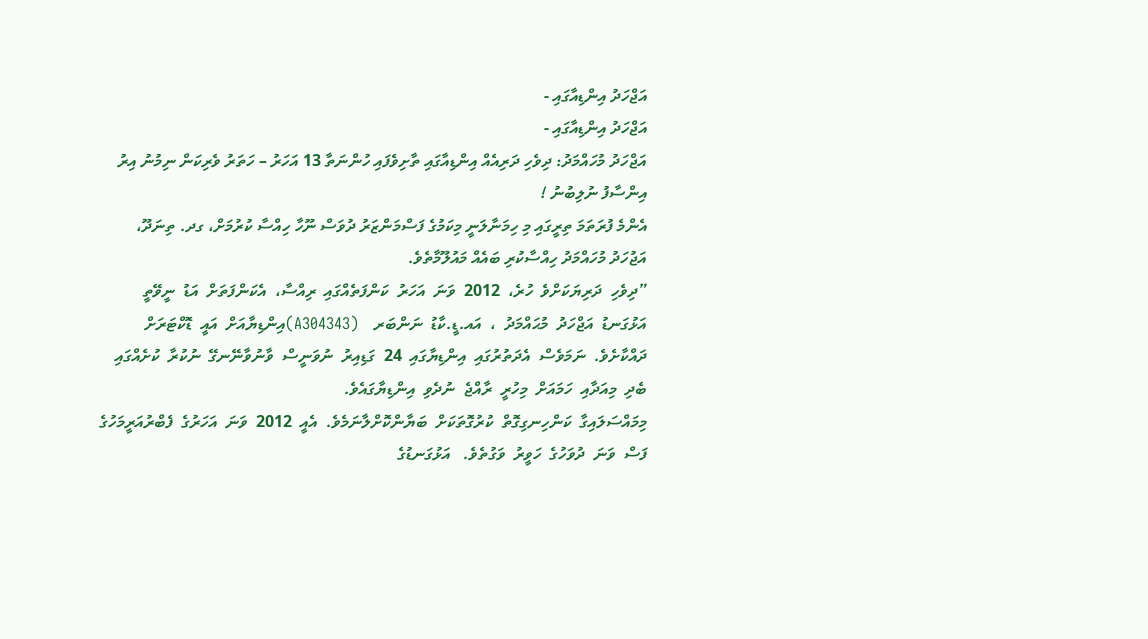އަޖްހަދު އިންޑިއާގައި -
އަޖްހަދު އިންޑިއާގައި -
އަޖްހަދު މުހައްމަދު: ދިވެހި ދަރިއެއް އިންޑިއާގައި ތާށިވެފައި ހުންނަތާ 13 އަހަރު – ހަތަރު ވެރިކަން ނިމުނު އިރު އިންސާފު ނުލިބުނު !
އެންމެ ފުރަތަމަ ތިރީގައި މި ހިމަނާލަނީ މިކަމުގެ ފަސްމަންޒަރު ދުވަސް ނޫހާ ހިއްސާ ކުރުމަށް، ގދ. ތިނަދޫ، އަޖުހަދު މުހައްމަދު ހިއްސާކުރި ބައެއް މައުލޫމާތެވެ.
”ދިވެހި  ދަރިޔަކަށްވެ  ހުރެ،  2012  ވަނަ  އަހަރު  ކަންފަތެއްގައި  ރިއްސާ،  އެކަންފަތަށް  އަޑު  ނީވޭތީ  އަޅުގަނޑު  އަޖްހަދު  މުޙައްމަދު  ،  އައ.ޑީ.ކާޑު  ނަންބަރ    (A304343)އިންޑިޔާއަށް  އައީ  ޑޮކްޓަރަށް  ދައްކާށެވެ.  ނަމަވެސް  އެދަތުރުގައި  އިންޑިޔާގައި  24  ގަޑިއިރު  ނުވަނީސް  ވާނުވާނޭނގޭ  ނުކުރާ  ކުށެއްގައި  ބެދި  މިއަދާއި  ހަމައަށް  މިހުރީ  ރާއްޖެ  ނުދެވި  އިންޑިޔާގައެވެ.
މިމައްސަލައިގާ  ކަންހިނގިގޮތް  ކުރުގޮތަކަށް  ބަޔާންކޮށްލާނަމެވެ.  އެއީ  2012  ވަނަ  އަހަރުގެ  ފެބްރުއަރީމަހުގެ  ފަސް  ވަނަ  ދުވަހުގެ  ހަވީރު  ވަގުތެވެ.   އަޅުގަނޑުގެ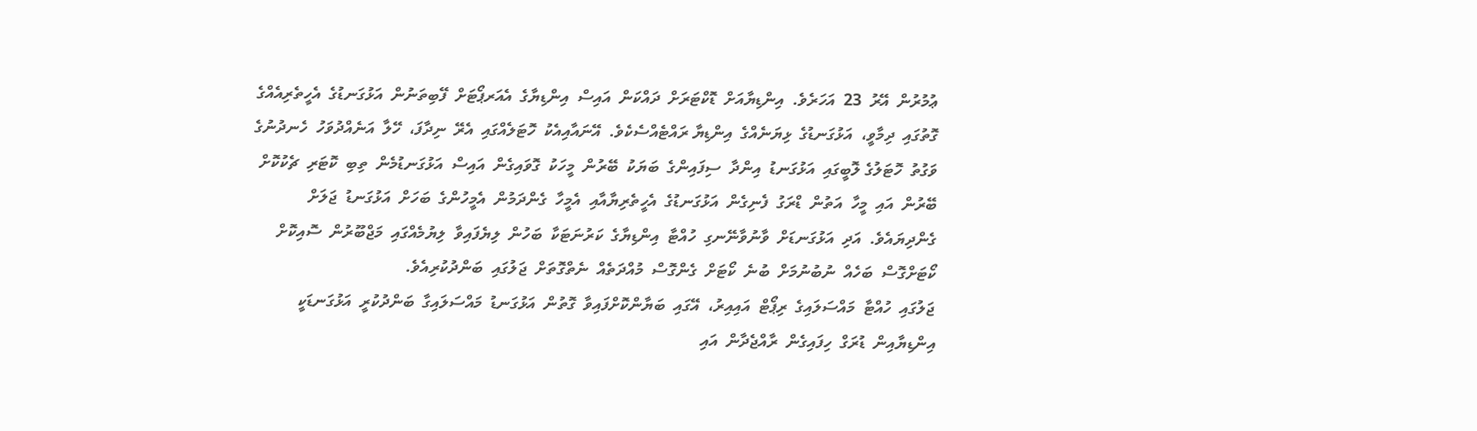ޢުމުރުން  އޭރު  23  އަހަރެވެ.  އިންޑިޔާއަށް  ޑޮކްޓަރަށް  ދައްކަން  އައިސް  އިންޑިޔާގެ  އެއަރޕޯޓަށް  ފޭބިތަނުން  އަޅުގަނޑުގެ  އެހީތެރިއެއްގެ  ގޮތުގައި  ދިމާވީ،  އަޅުގަނޑުގެ  ޅިޔަނެއްގެ  އިންޑިޔާ ރައްޓެއްސެކެވެ.  އޭނައާއިއެކު  ހޮޓަލެއްގައި  އެރޭ  ނިދާފަ،  ހޭލާ  އަނެއްދުވަހު  ހެނދުނުގެ  ވަގުތު  ހޮޓަލުގެ ލޮބީގައި  އަޅުގަނޑު  އިންދާ  ސިފައިންގެ  ބަޔަކު  ބޭރުން  މީހަކު  ގޮވައިގެން  އައިސް  އަޅުގަނޑުމެން  ތިބި  ކޮޓަރި  ޗެކުކޮށް  ބޭރުން  އައި  މީހާ  އަތުން  ޑްރަގު  ފެނިގެން  އަޅުގަނޑުގެ  އެހީތެރިޔާއާއި  އެމީހާ  ގެންދަމުން  އެމީހުންގެ  ބަހަށް  އަޅުގަނޑު  ޖަލަށް  ގެންދިޔައެވެ.  އަދި  އަޅުގަނޑަށް  ވާނުވާނޭނގި  ހުއްޓާ  އިންޑިޔާގެ  ކަރުނަޓަކާ  ބަހުން  ލިޔެފައިވާ  ލިޔުމެއްގައި  މަޖްބޫރުން  ސޮއިކޮށް  ކޯޓަށްގޮސް  ބަހެއް  ނުބުނުމަށް  ބުނެ  ކޯޓަށް  ގެންގޮސް  މުއްދަތެއް  ނެތްގޮތަށް  ޖަލުގައި  ބަންދުކުރިއެވެ.
ޖަލުގައި  ހުއްޓާ  މައްސަލައިގެ  ރިޕޯޓް  އައިއިރު،  އޭގައި  ބަޔާންކޮށްފައިވާ  ގޮތުން  އަޅުގަނޑު  މައްސަލައިގާ  ބަންދުކުރީ  އަޅުގަނޑަކީ  އިންޑިޔާއިން  ޑުރަގް  ހިފައިގެން  ރާއްޖެދާން  އައި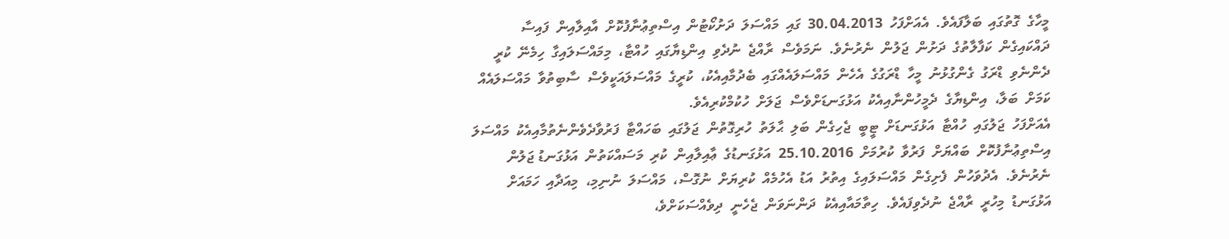މީހާގެ  ގޮތުގައި  ބަލާފައެވެ.  އެއަށްފަހު  30.04.2013  ގައި  މައްސަލަ  ދަށުކޯޓުން  އިސްތިޢުނާފުކޮށް  އާއިލާއިން  ފައިސާ  ދައްކައިގެން  ކަފާލާތުގެ  ދަށުން  ޖަލުން  ނެރުނެވެ.  ނަމަވެސް  ރާއްޖެ  ނުދެވި  އިންޑިޔާގައި  ހުއްޓާ،  މިމައްސަލައިގާ  ހިމެނޭ  ކުރީ  ދެންނެވި  ޑްރަގު  ގެންގުޅުނު  މީހާ  ޑްރަގުގެ  އެހެން  މައްސަލައެއްގައި  ބެދުމާއިއެކު،  ކުރީގެ  މައްސަލައަކީވެސް  ސާބިތުވާ  މައްސަލައެއް  ކަމަށް  ބަލާ،  އިންޑިޔާގެ  ދެމީހުންނާއިއެކު  އަޅުގަނޑަށްވެސް  ޖަލަށް  ހުކުމްކުރިއެވެ.
އެއަށްފަހު  ޖަލުގައި  ހުއްޓާ  އަޅުގަނޑަށް  ޓީބީ  ޖެހިގެން  ބަލި  ޙާލަތު  ހުރިގޮތުން  ޖަލުގައި  ބަހައްޓާ  ފަރުވާދެވެންނެތުމާއިއެކު  މައްސަލަ  އިސްތިޢުނާފުކޮށް  ބައްޔަށް  ފަރުވާ  ކުރުމަށް  25.10.2016  އަޅުގަނޑުގެ  ޢާއިލާއިން  ކުރި  މަސައްކަތުން  އަޅުގަނޑު ޖަލުން  ނެރުނެވެ.  އެދުވަހުން  ފެށިގެން  މައްސަލައިގެ  އިތުރު  އަޑު  އެހުމެއް  ކުރިޔަށް  ނުގޮސް،  މައްސަލަ  ނުނިމި،  މިއަދާއި  ހަމައަށް  އަޅުގަނޑު  މިހުރީ  ރާއްޖެ  ނުދެވިފައެވެ.  ހިތާމައާއިއެކު  ދަންނަވަން  ޖެހެނީ  ދިވެއްސަކަށްވެ،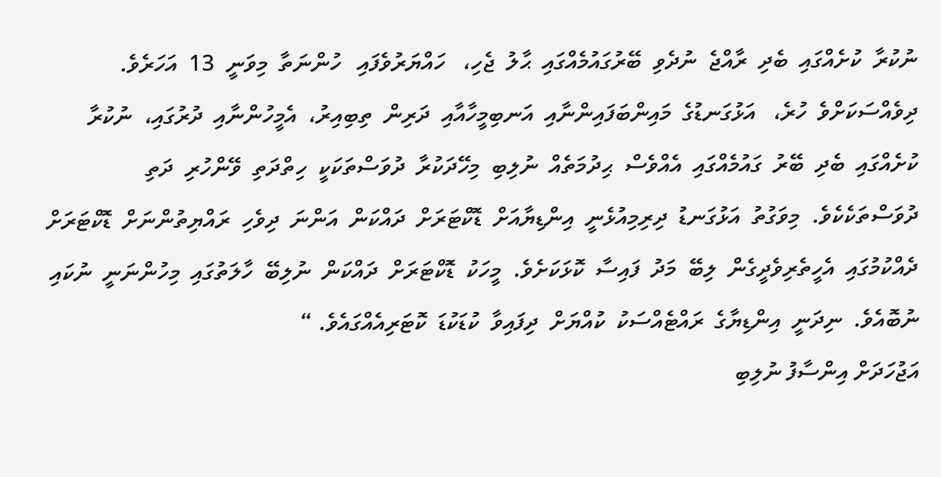ނުކުރާ  ކުށެއްގައި  ބެދި  ރާއްޖެ  ނުދެވި  ބޭރުގައުމެއްގައި  ޙާލު  ޖެހި،   ހައްޔަރުވެފައި   ހުންނަތާ  މިވަނީ  13  އަހަރެވެ.
ދިވެއްސަކަށްވެ  ހުރެ،   އަޅުގަނޑުގެ  މައިންބަފައިންނާއި  އަނބިމީހާއާއި  ދަރިން  ތިބިއިރު،  އެމީހުންނާއި  ދުރުގައި،  ނުކުރާ  ކުށެއްގައި  ބެދި  ބޭރު  ގައުމެއްގައި  އެއްވެސް  ޙިދުމަތެއް  ނުލިބި  މިހޭދަކުރާ  ދުވަސްތަކަކީ  ހިތްދަތި  ވޭންހުރި  ދަތި  ދުވަސްތަކެކެވެ.  މިވަގުތު  އަޅުގަނޑު  ދިރިމިއުޅެނީ  އިންޑިޔާއަށް  ޑޮކްޓަރަށް  ދައްކަން  އަންނަ  ދިވެހި  ރައްޔިތުންނަށް  ޑޮކްޓަރަށް  ދެއްކުމުގައި  އެހީތެރިވެދީގެން  ލިބޭ  މަދު  ފައިސާ  ކޮޅަކަށެވެ.  މީހަކު  ޑޮކްޓަރަށް  ދައްކަން  ނުލިބޭ  ހާލަތުގައި  މިހުންނަނީ  ނުކައި  ނުބޮއެވެ.  ނިދަނީ  އިންޑިޔާގެ  ރައްޓެއްސަކު  ކުއްޔަށް  ދިފައިވާ  ކުޑަކުޑަ  ކޮޓަރިއެއްގައެވެ. “
އަޖުހަދަށް އިންސާފު ނުލިބި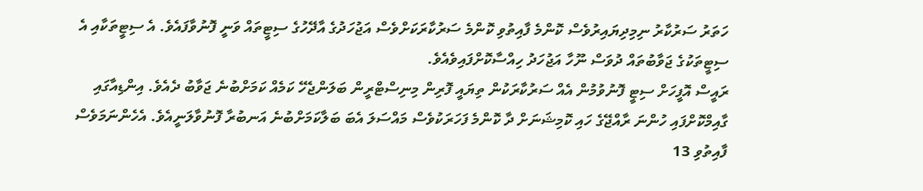ހަތަރު ސަރުކާރު ނިމިދިޔައިރުވެސް ކޮންމެ ފާއިތުވި ކޮންމެ ސަރުކާރަކަށްވެސް އަޖުހަދުގެ އާދޭހުގެ ސިޓީތައް ވަނީ ފޮނުވާފައެވެ. އެ ސިޓީތަކާއި އެ ސިޓީތަކުގެ ޖަވާބުތައް ދުވަސް ނޫހާ އަޖުހަދު ހިއްސާކޮށްފައިވެއެވެ.
ރައީސް އޮފީހަށް ސިޓީ ފޮނުވުމުން އެއް ސަރުކާރަކުން ތިޔައީ ފޮރިން މިނިސްޓްރީން ބަލަންޖެހޭ ކަމެއް ކަމަށްބުނެ ޖަވާބު ދެއެވެ. އިންޑިއާގައި ގާއިމްކޮށްފައި ހުންނަ ރާއްޖޭގެ ހައި ކޮމިޝަނަށް ދާ ކޮންމެ ފަހަރަކުވެސް މައްސަލަ އެބަ ބަލާކަމަށްބުނެ އަނބުރާ ފޮނުވާލަނީއެވެ. އެހެންނަމަވެސް ފާއިތުވި 13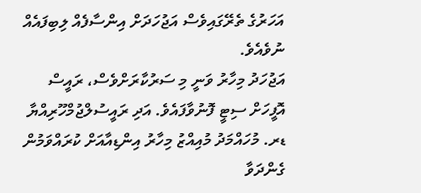އަހަރުގެ ތެރޭގައިވެސް އަޖުހަދަށް އިންސާފެއް ލިބިފައެއް ނުވެއެވެ.
އަޖުހަދު މިހާރު ވަނީ މި ސަރުކާރަށްވެސް، ރައީސް އޮފީހަށް ސިޓީ ފޮނުވާފައެވެ. އަދި ރައީސުލްޖުމްހޫރިއްޔާ ޑރ. މުހައްމަދު މުއިއްޒު މިހާރު އިންޑިއާއަށް ކުރައްވަމުން ގެންދަވާ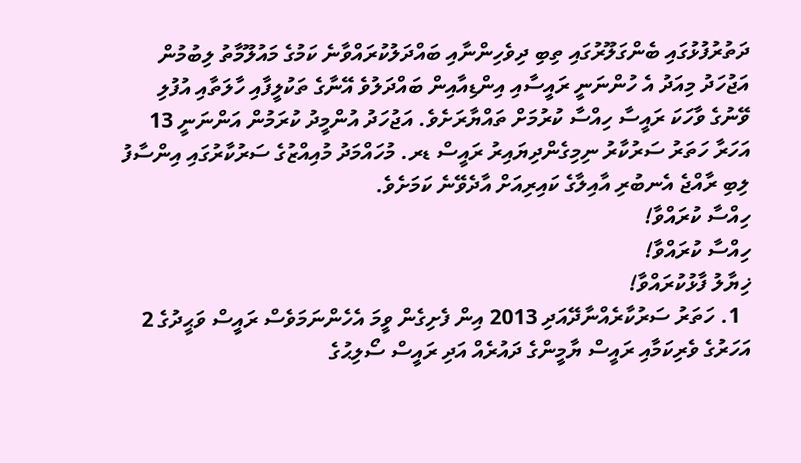ދަތުރުފުޅުގައި ބެންގަލޫރުގައި ތިބި ދިވެހިންނާއި ބައްދަލުކުރައްވާނެ ކަމުގެ މައުލޫމާތު ލިބުމުން އަޖުހަދު މިއަދު އެ ހުންނަނީ ރައީސާއި އިންޑިއާއިން ބައްދަލުވެ އޭނާގެ ތަކުލީފާއި ހާލަތާއި އުފުލި ވޭނުގެ ވާހަކަ ރައީސާ ހިއްސާ ކުރުމަށް ތައްޔާރަށެވެ. އަޖުހަދު އުންމީދު ކުރަމުން އަންނަނީ 13 އަހަރާ ހަތަރު ސަރުކާރު ނިމިގެންދިޔައިރު ރައީސް ޑރ. މުހައްމަދު މުއިއްޒުގެ ސަރުކާރުގައި އިންސާފު ލިބި ރާއްޖެ އެނބުރި އާއިލާގެ ކައިރިއަށް އާދެވޭނެ ކަމަށެވެ.
ހިއްސާ ކުރައްވާ!
ހިއްސާ ކުރައްވާ!
ޚިޔާލު ފާޅުކުރައްވާ!
  1. ހަތަރު ސަރުކާރެއްނާދޭއަދި 2013 އިން ފެށިގެން ވީމަ އެހެންނަމަވެސް ރައީސް ވަޙީދުގެ 2 އަހަރުގެ ވެރިކަމާއި ރައީސް ޔާމީންގެ ދައުރެއް އަދި ރައީސް ސޯލިޙުގެ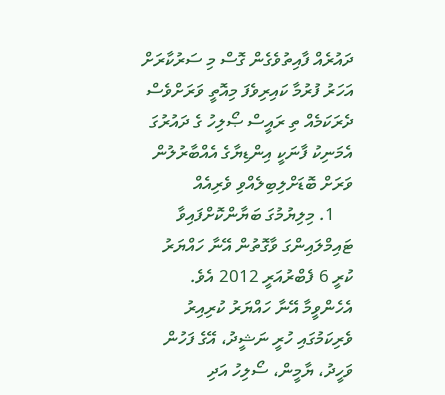ދައުރެއް ފާއިތުވެގެން ގޮސް މި ސަރުކާރަށް އަހަރު ފުރުމާ ކައިރިވެފަ މިއޮތީ ވަރަށްވެސް ދެރަކަމެއް ތި ރައީސް ޞޯލިހު ގެ ދައުރުގަ އެމަނިކު ފާނަކީ އިންޑިޔާގެ އެއްބާރުލުން ވަރަށް ބޮޑަށްލިބިލެއްވި ވެރިއެއް
    1. މިލިޔުމުގަ ބަޔާންކޮށްފައިވާ ޓައިމްލައިންގަ ވާގޮތުން އޭނާ ހައްޔަރު ކުރީ 6 ފެބްރުއަރީ 2012 އެވެ. އެހެންވީމާ އޭނާ ހައްޔަރު ކުރިއިރު ވެރިކަމުގައި ހުރީ ނަޝީދު، އޭގެ ފަހުން ވަހީދު، ޔާމީން، ސޯލިހު އަދި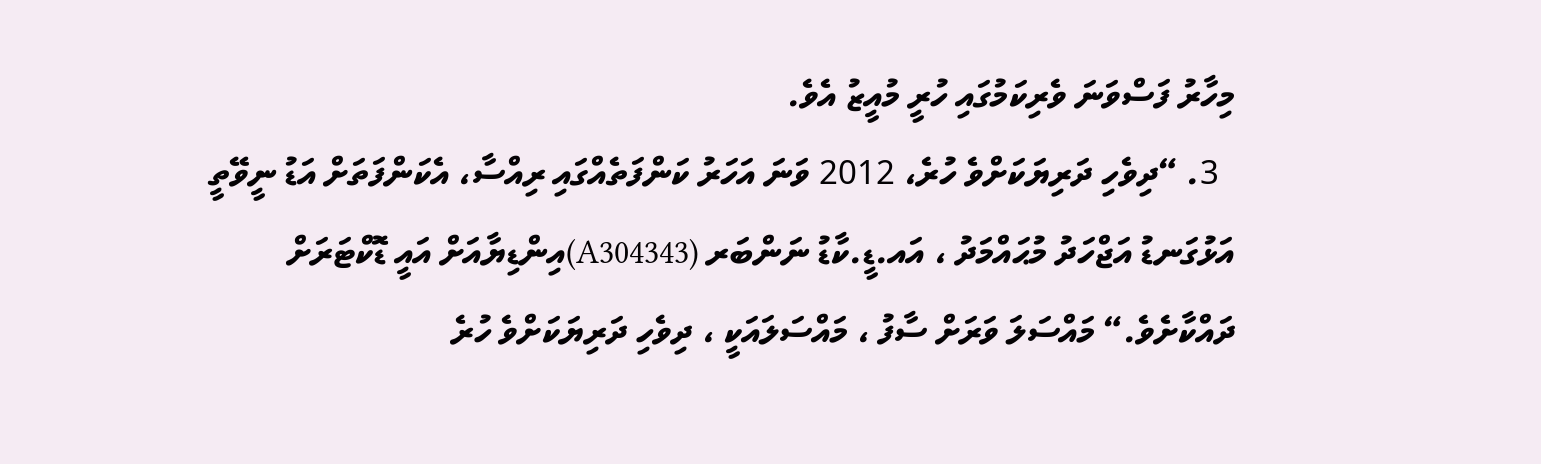މިހާރު ފަސްވަނަ ވެރިކަމުގައި ހުރީ މުއީޒު އެވެ.
  3. “ދިވެހި ދަރިޔަކަށްވެ ހުރެ، 2012 ވަނަ އަހަރު ކަންފަތެއްގައި ރިއްސާ، އެކަންފަތަށް އަޑު ނީވޭތީ އަޅުގަނޑު އަޖްހަދު މުޙައްމަދު ، އައ.ޑީ.ކާޑު ނަންބަރ (A304343)އިންޑިޔާއަށް އައީ ޑޮކްޓަރަށް ދައްކާށެވެ.“ މައްސަލަ ވަރަށް ސާފު ، މައްސަލައަކީ ، ދިވެހި ދަރިޔަކަށްވެ ހުރެ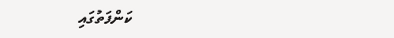ކަންފަތުގައި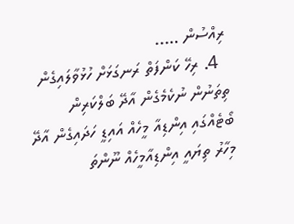ރިއްސުން …..
  4. ރިހޭ ކަންފަތް ރަނގަޅަށް ހުޅުވާލައިގެން ތިތަނުން ނުކެމެގެން އާދޭ ބަލްކަރިން ބޯޓެއްގައި އިންޑިއާ މީހެއް އައިޑީ ހަދައިގެން އާދޭ މިހާރު ތިޔައީ އިންޑިއާމީހެއް ނޫންތަ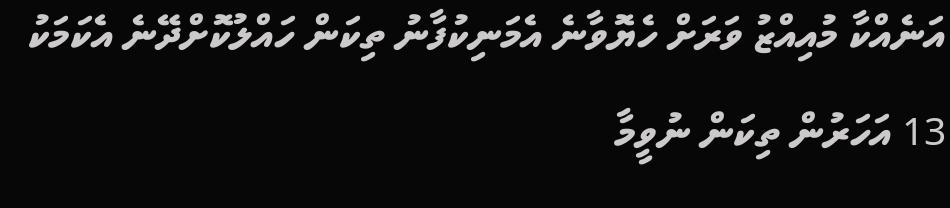އަނެއްކާ މުއިއްޒު ވަރަށް ހެޔޮވާނެ އެމަނިކުފާނު ތިކަން ހައްލުކޮށްދޭނެ އެކަމަކު 13 އަހަރުން ތިކަން ނުވީމާ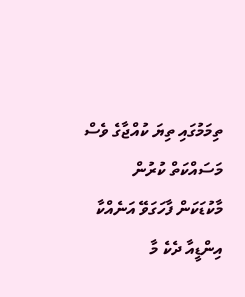ތިމަމުގައި ތިޔަ ކުއްޖާގެ ވެސް މަސައްކަތް ކުރުން މާކުޑަކަން ފާހަގަވޭ އަނެއްކާ އިންޑީއާ ދެކެ މާ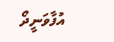އުފާވަނީދޯ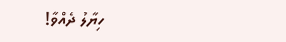ހިޔާލު ދެއްވާ!